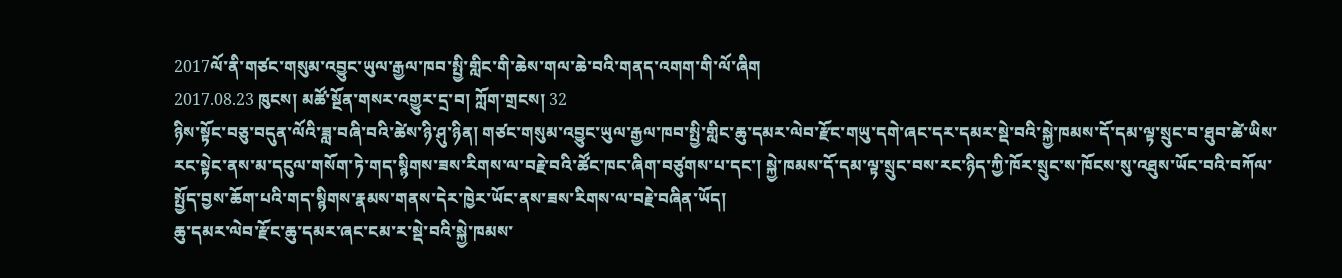2017ལོ་ནི་གཙང་གསུམ་འབྱུང་ཡུལ་རྒྱལ་ཁབ་སྤྱི་གླིང་གི་ཆེས་གལ་ཆེ་བའི་གནད་འགག་གི་ལོ་ཞིག
2017.08.23 ཁུངས། མཚོ་སྔོན་གསར་འགྱུར་དྲ་བ། ཀློག་གྲངས། 32
ཉིས་སྟོང་བཅུ་བདུན་ལོའི་ཟླ་བཞི་བའི་ཚེས་ཉི་ཤུ་ཉིན། གཙང་གསུམ་འབྱུང་ཡུལ་རྒྱལ་ཁབ་སྤྱི་གླིང་ཆུ་དམར་ལེབ་རྫོང་གཡུ་དགེ་ཞང་དར་དམར་སྡེ་བའི་སྐྱེ་ཁམས་དོ་དམ་ལྟ་སྲུང་བ་ཐུབ་ཚེ་ཡིས་རང་སྟེང་ནས་མ་དངུལ་གསོག་ཏེ་གད་སྙིགས་ཟས་རིགས་ལ་བརྗེ་བའི་ཚོང་ཁང་ཞིག་བཙུགས་པ་དང་། སྐྱེ་ཁམས་དོ་དམ་ལྟ་སྲུང་བས་རང་ཉིད་ཀྱི་ཁོར་སྲུང་ས་ཁོངས་སུ་འཐུས་ཡོང་བའི་བཀོལ་སྤྱོད་བྱས་ཆོག་པའི་གད་སྙིགས་རྣམས་གནས་དེར་ཁྱེར་ཡོང་ནས་ཟས་རིགས་ལ་བརྗེ་བཞིན་ཡོད།
ཆུ་དམར་ལེབ་རྫོང་ཆུ་དམར་ཞང་ངམ་ར་སྡེ་བའི་སྐྱེ་ཁམས་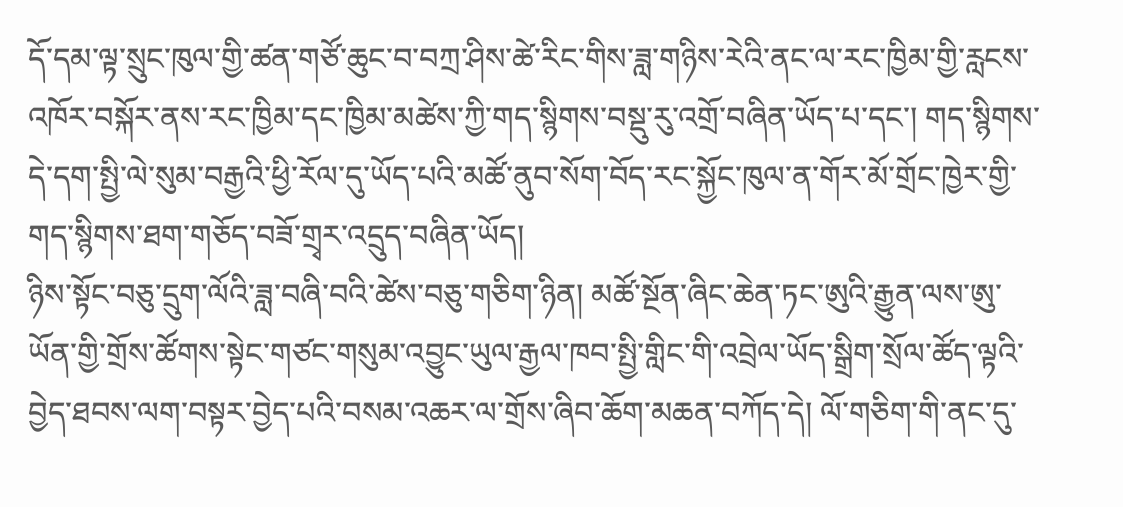དོ་དམ་ལྟ་སྲུང་ཁུལ་གྱི་ཚན་གཙོ་ཆུང་བ་བཀྲ་ཤིས་ཚེ་རིང་གིས་ཟླ་གཉིས་རེའི་ནང་ལ་རང་ཁྱིམ་གྱི་རླངས་འཁོར་བསྐོར་ནས་རང་ཁྱིམ་དང་ཁྱིམ་མཚེས་ཀྱི་གད་སྙིགས་བསྡུ་རུ་འགྲོ་བཞིན་ཡོད་པ་དང་། གད་སྙིགས་དེ་དག་སྤྱི་ལེ་སུམ་བརྒྱའི་ཕྱི་རོལ་དུ་ཡོད་པའི་མཚོ་ནུབ་སོག་བོད་རང་སྐྱོང་ཁུལ་ན་གོར་མོ་གྲོང་ཁྱེར་གྱི་གད་སྙིགས་ཐག་གཅོད་བཟོ་གྲྭར་འདྲུད་བཞིན་ཡོད།
ཉིས་སྟོང་བཅུ་དྲུག་ལོའི་ཟླ་བཞི་བའི་ཚེས་བཅུ་གཅིག་ཉིན། མཚོ་སྔོན་ཞིང་ཆེན་ཏང་ཨུའི་རྒྱུན་ལས་ཨུ་ཡོན་གྱི་གྲོས་ཚོགས་སྟེང་གཙང་གསུམ་འབྱུང་ཡུལ་རྒྱལ་ཁབ་སྤྱི་གླིང་གི་འབྲེལ་ཡོད་སྒྲིག་སྲོལ་ཚོད་ལྟའི་བྱེད་ཐབས་ལག་བསྟར་བྱེད་པའི་བསམ་འཆར་ལ་གྲོས་ཞིབ་ཆོག་མཆན་བཀོད་དེ། ལོ་གཅིག་གི་ནང་དུ་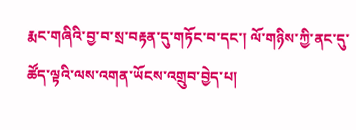རྨང་གཞིའི་བྱ་བ་སྲ་བརྟན་དུ་གཏོང་བ་དང་། ལོ་གཉིས་ཀྱི་ནང་དུ་ཚོད་ལྟའི་ལས་འགན་ཡོངས་འགྲུབ་བྱེད་པ།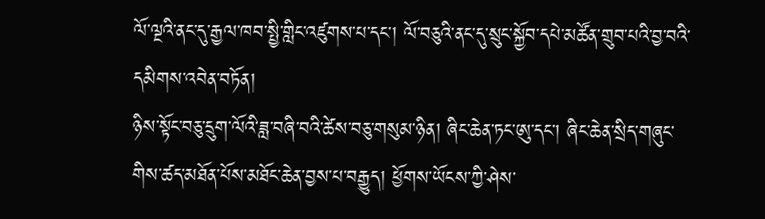ལོ་ལྔའི་ནང་དུ་རྒྱལ་ཁབ་སྤྱི་གླིང་འཛུགས་པ་དང་། ལོ་བཅུའི་ནང་དུ་སྲུང་སྐྱོབ་དཔེ་མཚོན་གྲུབ་པའི་བྱ་བའི་དམིགས་འབེན་བཏོན།
ཉིས་སྟོང་བཅུ་དྲུག་ལོའི་ཟླ་བཞི་བའི་ཚེས་བཅུ་གསུམ་ཉིན། ཞིང་ཆེན་ཏང་ཨུ་དང་། ཞིང་ཆེན་སྲིད་གཞུང་གིས་ཚད་མཐོན་པོས་མཐོང་ཆེན་བྱས་པ་བརྒྱུད། ཕྱོགས་ཡོངས་ཀྱི་ཤེས་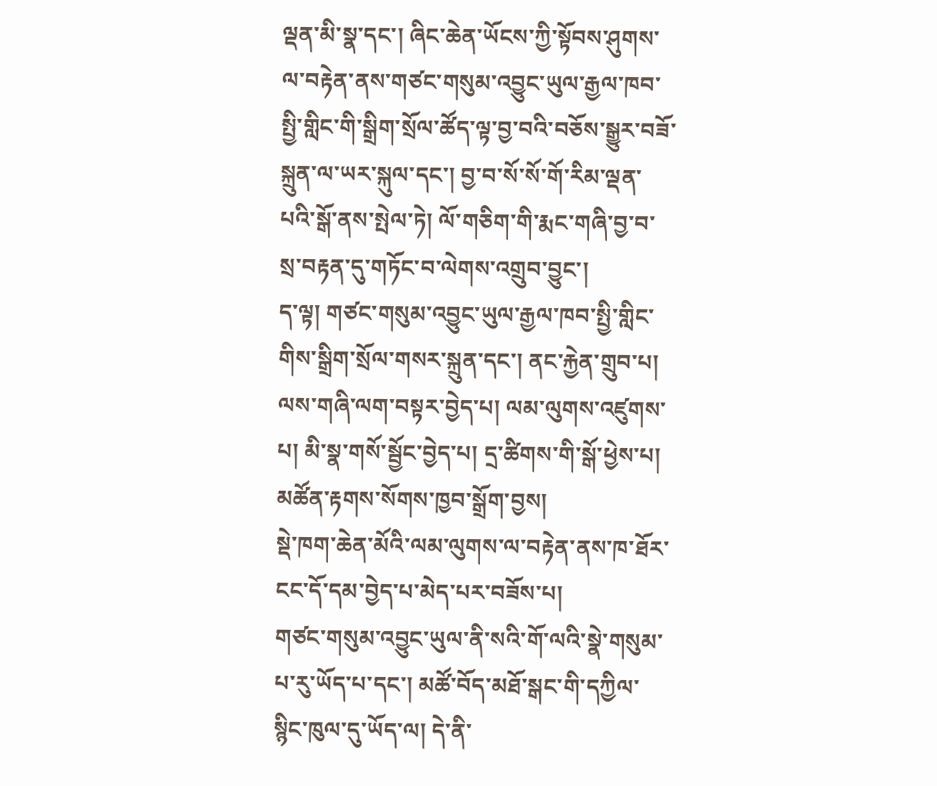ལྡན་མི་སྣ་དང་། ཞིང་ཆེན་ཡོངས་ཀྱི་སྟོབས་ཤུགས་ལ་བརྟེན་ནས་གཙང་གསུམ་འབྱུང་ཡུལ་རྒྱལ་ཁབ་སྤྱི་གླིང་གི་སྒྲིག་སྲོལ་ཚོད་ལྟ་བྱ་བའི་བཅོས་སྒྱུར་བཟོ་སྐྲུན་ལ་ཡར་སྐུལ་དང་། བྱ་བ་སོ་སོ་གོ་རིམ་ལྡན་པའི་སྒོ་ནས་སྤེལ་ཏེ། ལོ་གཅིག་གི་རྨང་གཞི་བྱ་བ་སྲ་བརྟན་དུ་གཏོང་བ་ལེགས་འགྲུབ་བྱུང་།
ད་ལྟ། གཙང་གསུམ་འབྱུང་ཡུལ་རྒྱལ་ཁབ་སྤྱི་གླིང་གིས་སྒྲིག་སྲོལ་གསར་སྐྲུན་དང་། ནང་རྐྱེན་གྲུབ་པ། ལས་གཞི་ལག་བསྟར་བྱེད་པ། ལམ་ལུགས་འཛུགས་པ། མི་སྣ་གསོ་སྦྱོང་བྱེད་པ། དྲ་ཚིགས་གི་སྒོ་ཕྱེས་པ། མཚོན་རྟགས་སོགས་ཁྱབ་སྒྲོག་བྱས།
སྡེ་ཁག་ཆེན་མོའི་ལམ་ལུགས་ལ་བརྟེན་ནས་ཁ་ཐོར་ངང་དོ་དམ་བྱེད་པ་མེད་པར་བཟོས་པ།
གཙང་གསུམ་འབྱུང་ཡུལ་ནི་སའི་གོ་ལའི་སྣེ་གསུམ་པ་རུ་ཡོད་པ་དང་། མཚོ་བོད་མཐོ་སྒང་གི་དཀྱིལ་སྙིང་ཁུལ་དུ་ཡོད་ལ། དེ་ནི་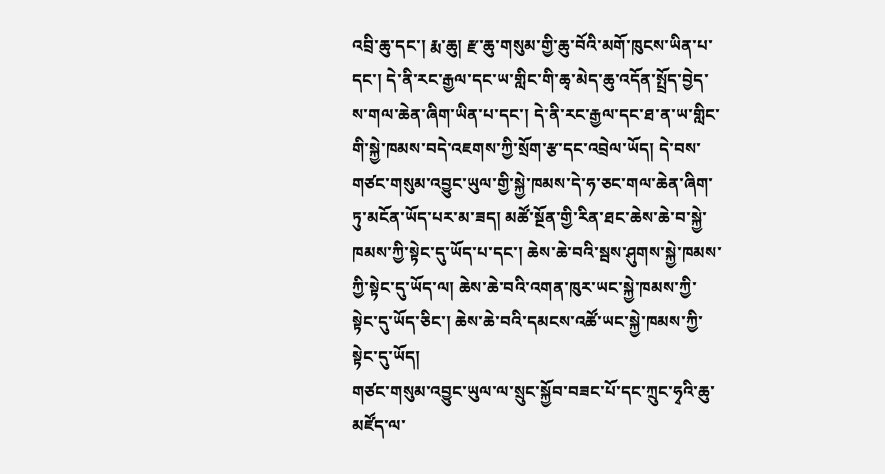འབྲི་ཆུ་དང་། རྨ་ཆུ། རྫ་ཆུ་གསུམ་གྱི་ཆུ་བོའི་མགོ་ཁུངས་ཡིན་པ་དང་། དེ་ནི་རང་རྒྱལ་དང་ཡ་གླིང་གི་ཆྭ་མེད་ཆུ་འདོན་སྤྲོད་བྱེད་ས་གལ་ཆེན་ཞིག་ཡིན་པ་དང་། དེ་ནི་རང་རྒྱལ་དང་ཐ་ན་ཡ་གླིང་གི་སྐྱེ་ཁམས་བདེ་འཇགས་ཀྱི་སྲོག་རྩ་དང་འབྲེལ་ཡོད། དེ་བས་གཙང་གསུམ་འབྱུང་ཡུལ་གྱི་སྐྱེ་ཁམས་དེ་ཧ་ཅང་གལ་ཆེན་ཞིག་ཏུ་མངོན་ཡོད་པར་མ་ཟད། མཚོ་སྔོན་གྱི་རིན་ཐང་ཆེས་ཆེ་བ་སྐྱེ་ཁམས་ཀྱི་སྟེང་དུ་ཡོད་པ་དང་། ཆེས་ཆེ་བའི་སྦས་ཤུགས་སྐྱེ་ཁམས་ཀྱི་སྟེང་དུ་ཡོད་ལ། ཆེས་ཆེ་བའི་འགན་ཁུར་ཡང་སྐྱེ་ཁམས་ཀྱི་སྟེང་དུ་ཡོད་ཅིང་། ཆེས་ཆེ་བའི་དམངས་འཚོ་ཡང་སྐྱེ་ཁམས་ཀྱི་སྟེང་དུ་ཡོད།
གཙང་གསུམ་འབྱུང་ཡུལ་ལ་སྲུང་སྐྱོབ་བཟང་པོ་དང་ཀྲུང་ཧྭའི་ཆུ་མཛོད་ལ་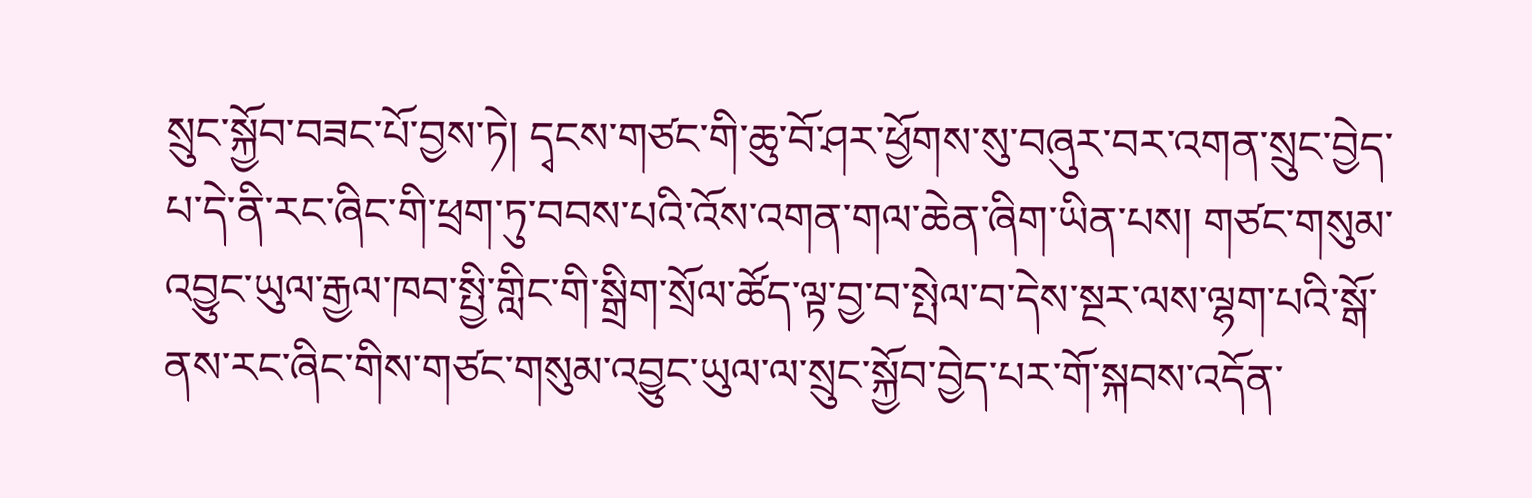སྲུང་སྐྱོབ་བཟང་པོ་བྱས་ཏེ། དྭངས་གཙང་གི་ཆུ་བོ་ཤར་ཕྱོགས་སུ་བཞུར་བར་འགན་སྲུང་བྱེད་པ་དེ་ནི་རང་ཞིང་གི་ཕྲག་ཏུ་བབས་པའི་འོས་འགན་གལ་ཆེན་ཞིག་ཡིན་པས། གཙང་གསུམ་འབྱུང་ཡུལ་རྒྱལ་ཁབ་སྤྱི་གླིང་གི་སྒྲིག་སྲོལ་ཚོད་ལྟ་བྱ་བ་སྤེལ་བ་དེས་སྔར་ལས་ལྷག་པའི་སྒོ་ནས་རང་ཞིང་གིས་གཙང་གསུམ་འབྱུང་ཡུལ་ལ་སྲུང་སྐྱོབ་བྱེད་པར་གོ་སྐབས་འདོན་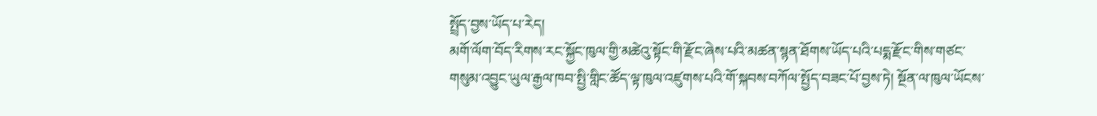སྤྲོད་བྱས་ཡོད་པ་རེད།
མགོ་ལོག་བོད་རིགས་རང་སྐྱོང་ཁུལ་གྱི་མཚེའུ་སྟོང་གི་རྫོང་ཞེས་པའི་མཚན་སྙན་ཐོགས་ཡོད་པའི་པདྨ་རྫོང་གིས་གཙང་གསུམ་འབྱུང་ཡུལ་རྒྱལ་ཁབ་སྤྱི་གླིང་ཚོད་ལྟ་ཁུལ་འཛུགས་པའི་གོ་སྐབས་བཀོལ་སྤྱོད་བཟང་པོ་བྱས་ཏེ། སྔོན་ལ་ཁུལ་ཡོངས་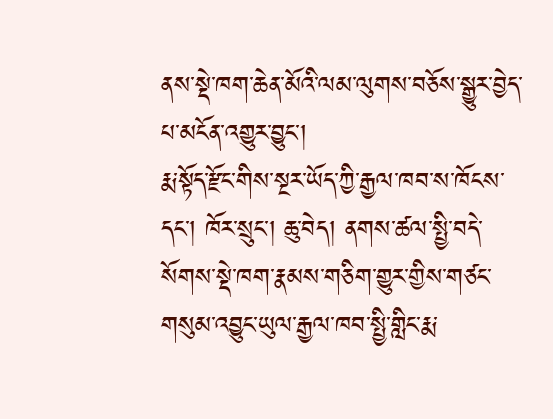ནས་སྡེ་ཁག་ཆེན་མོའི་ལམ་ལུགས་བཅོས་སྒྱུར་བྱེད་པ་མངོན་འགྱུར་བྱུང་།
རྨ་སྟོད་རྫོང་གིས་སྔར་ཡོད་ཀྱི་རྒྱལ་ཁབ་ས་ཁོངས་དང་། ཁོར་སྲུང་། ཆུ་བེད། ནགས་ཚལ་སྤྱི་བདེ་སོགས་སྡེ་ཁག་རྣམས་གཅིག་གྱུར་གྱིས་གཙང་གསུམ་འབྱུང་ཡུལ་རྒྱལ་ཁབ་སྤྱི་གླིང་རྨ་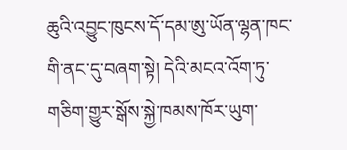ཆུའི་འབྱུང་ཁུངས་དོ་དམ་ཨུ་ཡོན་ལྷན་ཁང་གི་ནང་དུ་བཞག་སྟེ། དེའི་མངའ་འོག་ཏུ་གཅིག་གྱུར་སྒོས་སྐྱེ་ཁམས་ཁོར་ཡུག་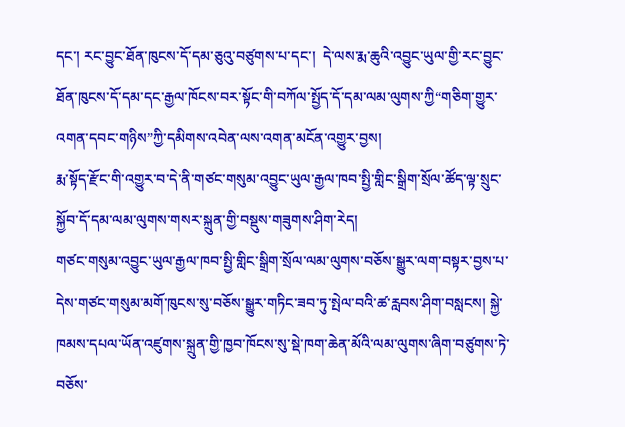དང་། རང་བྱུང་ཐོན་ཁུངས་དོ་དམ་ཅུའུ་བཙུགས་པ་དང་།  དེ་ལས་རྨ་ཆུའི་འབྱུང་ཡུལ་གྱི་རང་བྱུང་ཐོན་ཁུངས་དོ་དམ་དང་རྒྱལ་ཁོངས་བར་སྟོང་གི་བཀོལ་སྤྱོད་དོ་དམ་ལམ་ལུགས་ཀྱི“གཅིག་གྱུར་འགན་དབང་གཉིས”ཀྱི་དམིགས་འབེན་ལས་འགན་མངོན་འགྱུར་བྱས།
རྨ་སྟོད་རྫོང་གི་འགྱུར་བ་དེ་ནི་གཙང་གསུམ་འབྱུང་ཡུལ་རྒྱལ་ཁབ་སྤྱི་གླིང་སྒྲིག་སྲོལ་ཚོད་ལྟ་སྲུང་སྐྱོབ་དོ་དམ་ལམ་ལུགས་གསར་སྐྲུན་གྱི་བསྡུས་གཟུགས་ཤིག་རེད།
གཙང་གསུམ་འབྱུང་ཡུལ་རྒྱལ་ཁབ་སྤྱི་གླིང་སྒྲིག་སྲོལ་ལམ་ལུགས་བཅོས་སྒྱུར་ལག་བསྟར་བྱས་པ་དེས་གཙང་གསུམ་མགོ་ཁུངས་སུ་བཅོས་སྒྱུར་གཏིང་ཟབ་ཏུ་སྤེལ་བའི་ཚ་རླབས་ཤིག་བསླངས། སྐྱེ་ཁམས་དཔལ་ཡོན་འཛུགས་སྐྲུན་གྱི་ཁྱབ་ཁོངས་སུ་སྡེ་ཁག་ཆེན་མོའི་ལམ་ལུགས་ཞིག་བཙུགས་ཏེ་བཅོས་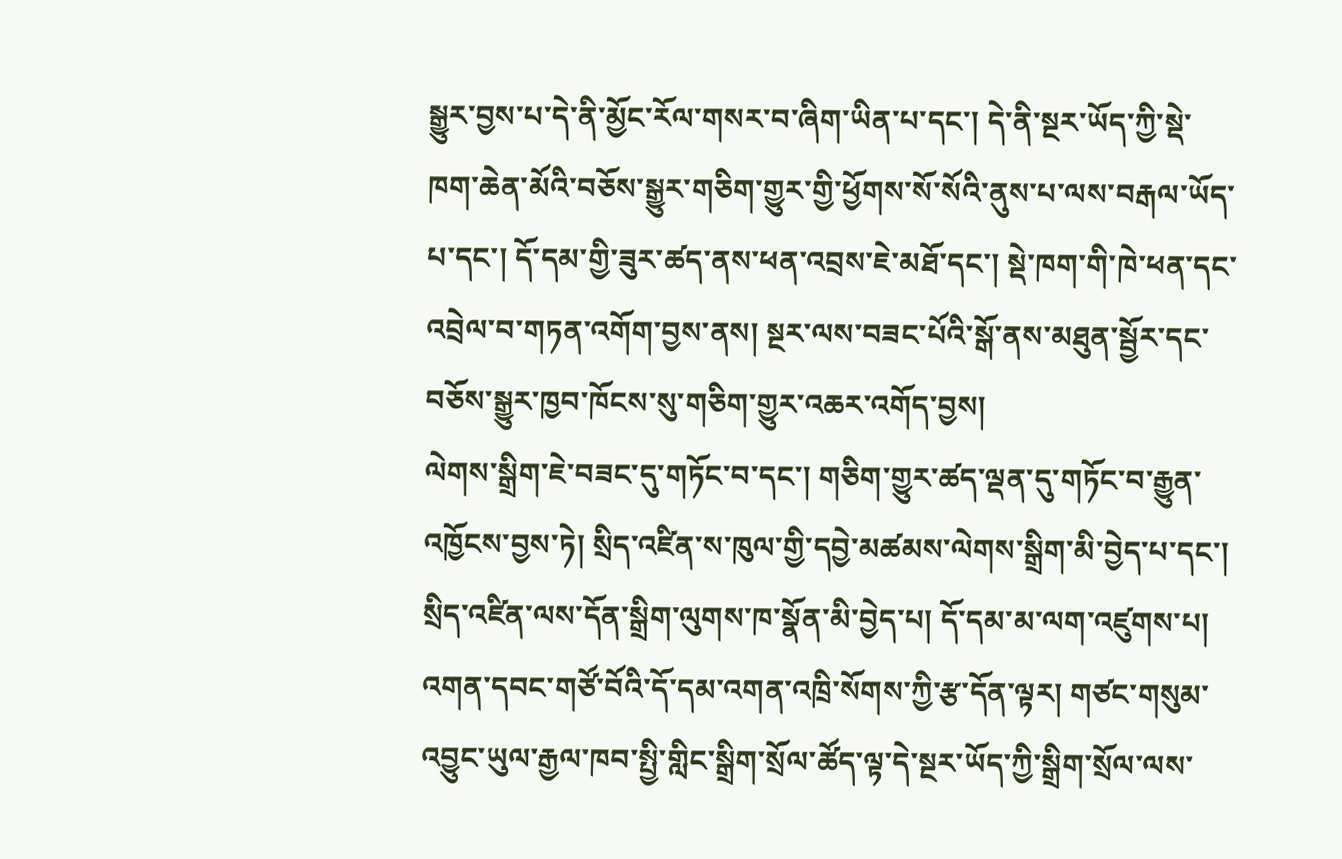སྒྱུར་བྱས་པ་དེ་ནི་མྱོང་རོལ་གསར་བ་ཞིག་ཡིན་པ་དང་། དེ་ནི་སྔར་ཡོད་ཀྱི་སྡེ་ཁག་ཆེན་མོའི་བཅོས་སྒྱུར་གཅིག་གྱུར་གྱི་ཕྱོགས་སོ་སོའི་ནུས་པ་ལས་བརྒལ་ཡོད་པ་དང་། དོ་དམ་གྱི་ཟུར་ཚད་ནས་ཕན་འབྲས་ཇེ་མཐོ་དང་། སྡེ་ཁག་གི་ཁེ་ཕན་དང་འབྲེལ་བ་གཏན་འགོག་བྱས་ནས། སྔར་ལས་བཟང་པོའི་སྒོ་ནས་མཐུན་སྦྱོར་དང་བཅོས་སྒྱུར་ཁྱབ་ཁོངས་སུ་གཅིག་གྱུར་འཆར་འགོད་བྱས།
ལེགས་སྒྲིག་ཇེ་བཟང་དུ་གཏོང་བ་དང་། གཅིག་གྱུར་ཚད་ལྡན་དུ་གཏོང་བ་རྒྱུན་འཁྱོངས་བྱས་ཏེ། སྲིད་འཛིན་ས་ཁུལ་གྱི་དབྱེ་མཚམས་ལེགས་སྒྲིག་མི་བྱེད་པ་དང་། སྲིད་འཛིན་ལས་དོན་སྒྲིག་ལུགས་ཁ་སྣོན་མི་བྱེད་པ། དོ་དམ་མ་ལག་འཛུགས་པ། འགན་དབང་གཙོ་བོའི་དོ་དམ་འགན་འཁྲི་སོགས་ཀྱི་རྩ་དོན་ལྟར། གཙང་གསུམ་འབྱུང་ཡུལ་རྒྱལ་ཁབ་སྤྱི་གླིང་སྒྲིག་སྲོལ་ཚོད་ལྟ་དེ་སྔར་ཡོད་ཀྱི་སྒྲིག་སྲོལ་ལས་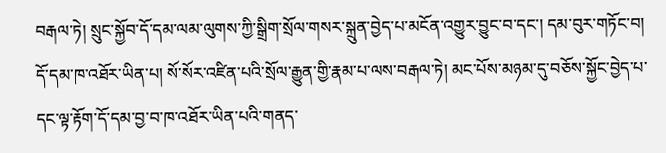བརྒལ་ཏེ། སྲུང་སྐྱོབ་དོ་དམ་ལམ་ལུགས་ཀྱི་སྒྲིག་སྲོལ་གསར་སྐྲུན་བྱེད་པ་མངོན་འགྱུར་བྱུང་བ་དང་། དམ་བུར་གཏོང་བ། དོ་དམ་ཁ་འཐོར་ཡིན་པ། སོ་སོར་འཛིན་པའི་སྲོལ་རྒྱུན་གྱི་རྣམ་པ་ལས་བརྒལ་ཏེ། མང་པོས་མཉམ་དུ་བཅོས་སྐྱོང་བྱེད་པ་དང་ལྟ་རྟོག་དོ་དམ་བྱ་བ་ཁ་འཐོར་ཡིན་པའི་གནད་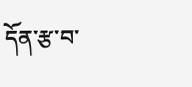དོན་རྩ་བ་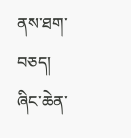ནས་ཐག་བཅད།
ཞིང་ཆེན་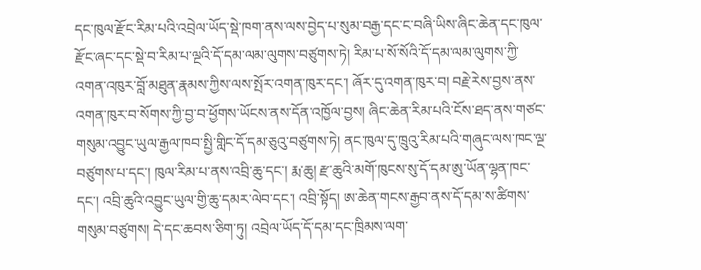དང་ཁུལ་རྫོང་རིམ་པའི་འབྲེལ་ཡོད་སྡེ་ཁག་ནས་ལས་བྱེད་པ་སུམ་བརྒྱ་དང་ང་བཞི་ཡིས་ཞིང་ཆེན་དང་ཁུལ་རྫོང་ཞང་དང་སྡེ་བ་རིམ་པ་ལྔའི་དོ་དམ་ལམ་ལུགས་བཙུགས་ཏེ། རིམ་པ་སོ་སོའི་དོ་དམ་ལམ་ལུགས་ཀྱི་འགན་འཁུར་བློ་མཐུན་རྣམས་ཀྱིས་ལས་སྤོར་འགན་ཁུར་དང་། ཞོར་དུ་འགན་ཁུར་བ། བརྗེ་རེས་བྱས་ནས་འགན་ཁུར་བ་སོགས་ཀྱི་བྱ་བ་ཕྱོགས་ཡོངས་ནས་དོན་འཁྱོལ་བྱས། ཞིང་ཆེན་རིམ་པའི་ངོས་ཐད་ནས་གཙང་གསུམ་འབྱུང་ཡུལ་རྒྱལ་ཁབ་སྤྱི་གླིང་དོ་དམ་ཅུའུ་བཙུགས་ཏེ། ནང་ཁུལ་དུ་ཁྲུའུ་རིམ་པའི་གཞུང་ལས་ཁང་ལྔ་བཙུགས་པ་དང་། ཁུལ་རིམ་པ་ནས་འབྲི་ཆུ་དང་། རྨ་ཆུ། རྫ་ཆུའི་མགོ་ཁུངས་སུ་དོ་དམ་ཨུ་ཡོན་ལྷན་ཁང་དང་། འབྲི་ཆུའི་འབྱུང་ཡུལ་གྱི་ཆུ་དམར་ལེབ་དང་། འབྲི་སྟོད། ཨ་ཆེན་གངས་རྒྱབ་ནས་དོ་དམ་ས་ཚིགས་གསུམ་བཙུགས། དེ་དང་ཆབས་ཅིག་ཏུ། འབྲེལ་ཡོད་དོ་དམ་དང་ཁྲིམས་ལག་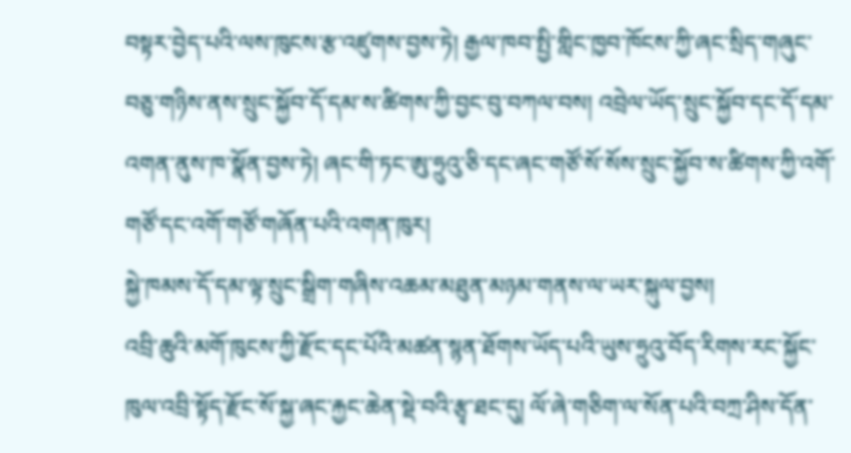བསྟར་བྱེད་པའི་ལས་ཁུངས་རྩ་འཛུགས་བྱས་ཏེ། རྒྱལ་ཁབ་སྤྱི་གླིང་ཁྱབ་ཁོངས་ཀྱི་ཞང་སྲིད་གཞུང་བཅུ་གཉིས་ནས་སྲུང་སྐྱོབ་དོ་དམ་ས་ཚིགས་ཀྱི་བྱང་བུ་བཀལ་བས། འབྲེལ་ཡོད་སྲུང་སྐྱོབ་དང་དོ་དམ་འགན་ནུས་ཁ་སྣོན་བྱས་ཏེ། ཞང་གི་ཏང་ཨུ་ཧྲུའུ་ཅི་དང་ཞང་གཙོ་སོ་སོས་སྲུང་སྐྱོབ་ས་ཚིགས་ཀྱི་འགོ་གཙོ་དང་འགོ་གཙོ་གཞོན་པའི་འགན་ཁུར།
སྐྱེ་ཁམས་དོ་དམ་ལྟ་སྲུང་སྒྲིག་གཞིས་འཆམ་མཐུན་མཉམ་གནས་ལ་ཡར་སྐུལ་བྱས།
འབྲི་ཆུའི་མགོ་ཁུངས་ཀྱི་རྫོང་དང་པོའི་མཚན་སྙན་ཐོགས་ཡོད་པའི་ཡུས་ཧྲུའུ་བོད་རིགས་རང་སྐྱོང་ཁུལ་འབྲི་སྟོད་རྫོང་སོ་སྐྱ་ཞང་རྐྱང་ཆེན་སྡེ་བའི་རྩྭ་ཐང་དུ། ལོ་ཞེ་གཅིག་ལ་སོན་པའི་བཀྲ་ཤིས་དོན་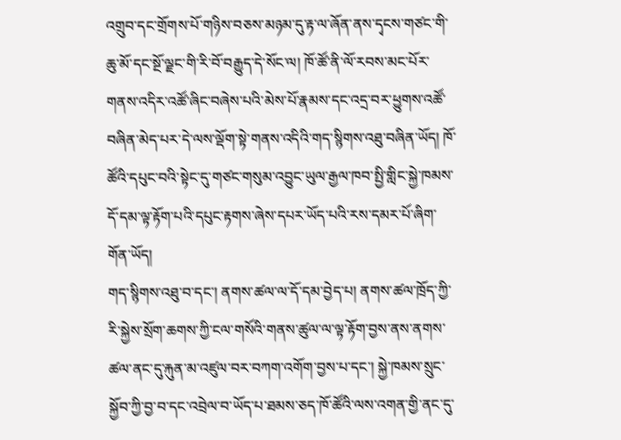འགྲུབ་དང་གྲོགས་པོ་གཉིས་བཅས་མཉམ་དུ་རྟ་ལ་ཞོན་ནས་དྭངས་གཙང་གི་ཆུ་མོ་དང་སྔོ་ལྗང་གི་རི་བོ་བརྒྱུད་དེ་སོང་ལ། ཁོ་ཚོ་ནི་ལོ་རབས་མང་པོར་གནས་འདིར་འཚོ་ཞིང་བཞེས་པའི་མེས་པོ་རྣམས་དང་འདྲ་བར་ཕྱུགས་འཚོ་བཞིན་མེད་པར་དེ་ལས་ལྡོག་སྟེ་གནས་འདིའི་གད་སྙིགས་འཐུ་བཞིན་ཡོད། ཁོ་ཚོའི་དཔུང་བའི་སྟེང་དུ་གཙང་གསུམ་འབྱུང་ཡུལ་རྒྱལ་ཁབ་སྤྱི་གླིང་སྐྱེ་ཁམས་དོ་དམ་ལྟ་རྟོག་པའི་དཔུང་རྟགས་ཞེས་དཔར་ཡོད་པའི་རས་དམར་པོ་ཞིག་གོན་ཡོད།
གད་སྙིགས་འཐུ་བ་དང་། ནགས་ཚལ་ལ་དོ་དམ་བྱེད་པ། ནགས་ཚལ་ཁྲོད་ཀྱི་རི་སྐྱེས་སྲོག་ཆགས་ཀྱི་ངལ་གསོའི་གནས་ཚུལ་ལ་ལྟ་རྟོག་བྱས་ནས་ནགས་ཚལ་ནང་དུ་རྐུན་མ་འཛུལ་བར་བཀག་འགོག་བྱས་པ་དང་། སྐྱེ་ཁམས་སྲུང་སྐྱོབ་ཀྱི་བྱ་བ་དང་འབྲེལ་བ་ཡོད་པ་ཐམས་ཅད་ཁོ་ཚོའི་ལས་འགན་གྱི་ནང་དུ་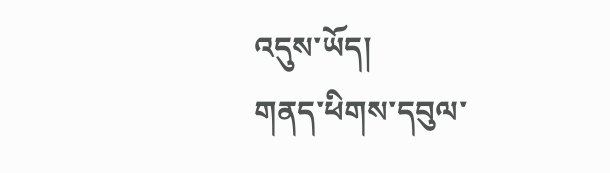འདུས་ཡོད།
གནད་ཕིགས་དབུལ་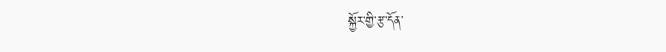སྐྱོར་གྱི་རྩ་དོན་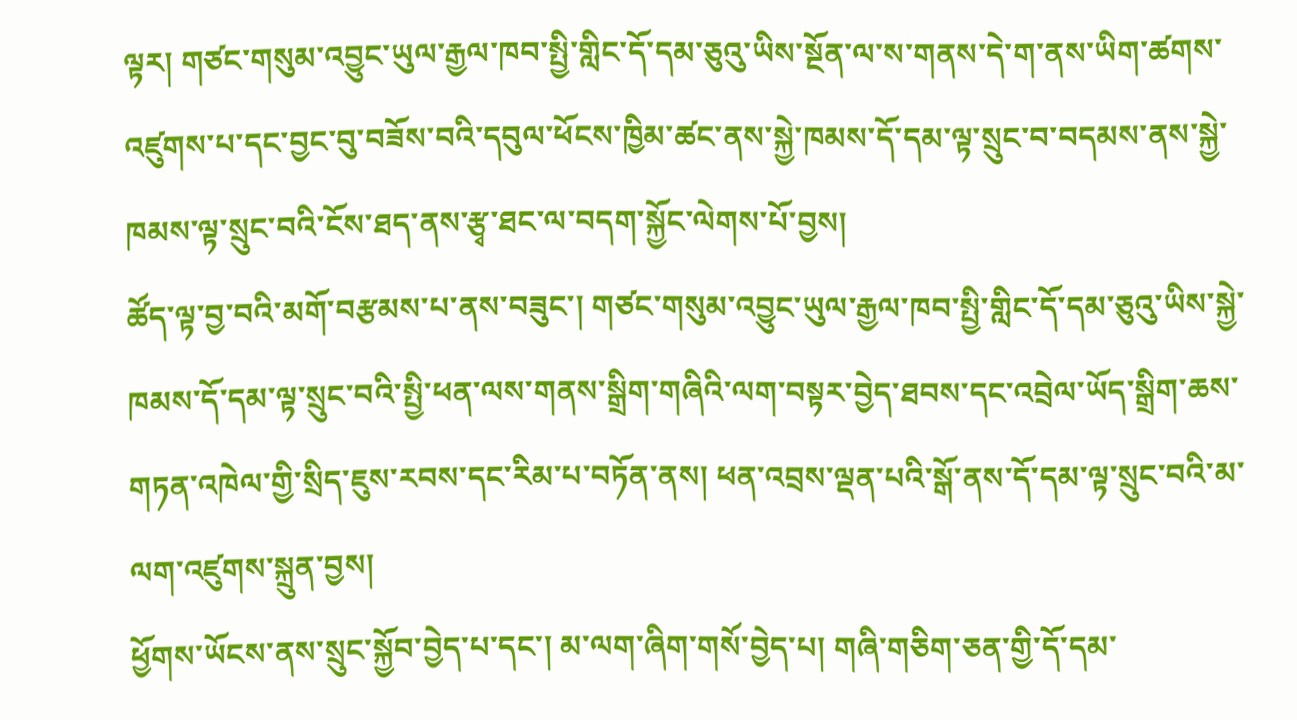ལྟར། གཙང་གསུམ་འབྱུང་ཡུལ་རྒྱལ་ཁབ་སྤྱི་གླིང་དོ་དམ་ཅུའུ་ཡིས་སྔོན་ལ་ས་གནས་དེ་ག་ནས་ཡིག་ཚགས་འཛུགས་པ་དང་བྱང་བུ་བཟོས་བའི་དབུལ་ཕོངས་ཁྱིམ་ཚང་ནས་སྐྱེ་ཁམས་དོ་དམ་ལྟ་སྲུང་བ་བདམས་ནས་སྐྱེ་ཁམས་ལྟ་སྲུང་བའི་ངོས་ཐད་ནས་རྩྭ་ཐང་ལ་བདག་སྐྱོང་ལེགས་པོ་བྱས།
ཚོད་ལྟ་བྱ་བའི་མགོ་བརྩམས་པ་ནས་བཟུང་། གཙང་གསུམ་འབྱུང་ཡུལ་རྒྱལ་ཁབ་སྤྱི་གླིང་དོ་དམ་ཅུའུ་ཡིས་སྐྱེ་ཁམས་དོ་དམ་ལྟ་སྲུང་བའི་སྤྱི་ཕན་ལས་གནས་སྒྲིག་གཞིའི་ལག་བསྟར་བྱེད་ཐབས་དང་འབྲེལ་ཡོད་སྒྲིག་ཆས་གཏན་འཁེལ་གྱི་སྲིད་ཇུས་རབས་དང་རིམ་པ་བཏོན་ནས། ཕན་འབྲས་ལྡན་པའི་སྒོ་ནས་དོ་དམ་ལྟ་སྲུང་བའི་མ་ལག་འཛུགས་སྐྲུན་བྱས།
ཕྱོགས་ཡོངས་ནས་སྲུང་སྐྱོབ་བྱེད་པ་དང་། མ་ལག་ཞིག་གསོ་བྱེད་པ། གཞི་གཅིག་ཅན་གྱི་དོ་དམ་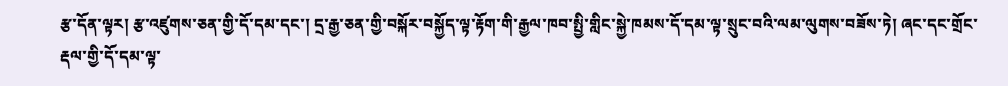རྩ་དོན་ལྟར། རྩ་འཛུགས་ཅན་གྱི་དོ་དམ་དང་། དྲ་རྒྱ་ཅན་གྱི་བསྐོར་བསྐྱོད་ལྟ་རྟོག་གི་རྒྱལ་ཁབ་སྤྱི་གླིང་སྐྱེ་ཁམས་དོ་དམ་ལྟ་སྲུང་བའི་ལམ་ལུགས་བཟོས་ཏེ། ཞང་དང་གྲོང་རྡལ་གྱི་དོ་དམ་ལྟ་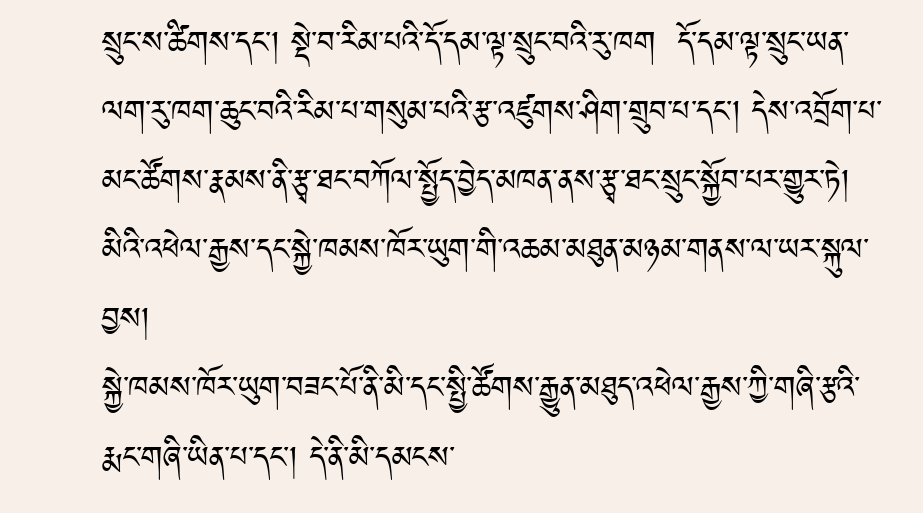སྲུང་ས་ཚིགས་དང་། སྡེ་བ་རིམ་པའི་དོ་དམ་ལྟ་སྲུང་བའི་རུ་ཁག  དོ་དམ་ལྟ་སྲུང་ཡན་ལག་རུ་ཁག་ཆུང་བའི་རིམ་པ་གསུམ་པའི་རྩ་འཛུགས་ཤིག་གྲུབ་པ་དང་། དེས་འབྲོག་པ་མང་ཚོགས་རྣམས་ནི་རྩྭ་ཐང་བཀོལ་སྤྱོད་བྱེད་མཁན་ནས་རྩྭ་ཐང་སྲུང་སྐྱོབ་པར་གྱུར་ཏེ། མིའི་འཕེལ་རྒྱས་དང་སྐྱེ་ཁམས་ཁོར་ཡུག་གི་འཆམ་མཐུན་མཉམ་གནས་ལ་ཡར་སྐུལ་བྱས།
སྐྱེ་ཁམས་ཁོར་ཡུག་བཟང་པོ་ནི་མི་དང་སྤྱི་ཚོགས་རྒྱུན་མཐུད་འཕེལ་རྒྱས་ཀྱི་གཞི་རྩའི་རྨང་གཞི་ཡིན་པ་དང་། དེ་ནི་མི་དམངས་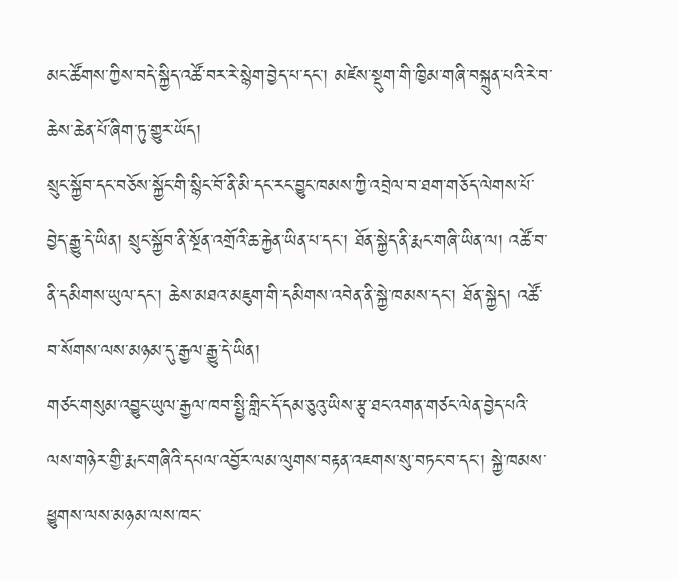མང་ཚོགས་ཀྱིས་བདེ་སྐྱིད་འཚོ་བར་རེ་སྙེག་བྱེད་པ་དང་། མཛེས་སྡུག་གི་ཁྱིམ་གཞི་བསྐྲུན་པའི་རེ་བ་ཆེས་ཆེན་པོ་ཞིག་ཏུ་གྱུར་ཡོད།
སྲུང་སྐྱོབ་དང་བཅོས་སྐྱོང་གི་སྙིང་བོ་ནི་མི་དང་རང་བྱུང་ཁམས་ཀྱི་འབྲེལ་བ་ཐག་གཅོད་ལེགས་པོ་བྱེད་རྒྱུ་དེ་ཡིན། སྲུང་སྐྱོབ་ནི་སྔོན་འགྲོའི་ཆ་རྐྱེན་ཡིན་པ་དང་། ཐོན་སྐྱེད་ནི་རྨང་གཞི་ཡིན་ལ། འཚོ་བ་ནི་དམིགས་ཡུལ་དང་། ཆེས་མཐའ་མཇུག་གི་དམིགས་འབེན་ནི་སྐྱེ་ཁམས་དང་། ཐོན་སྐྱེད། འཚོ་བ་སོགས་ལས་མཉམ་དུ་རྒྱལ་རྒྱུ་དེ་ཡིན།
གཙང་གསུམ་འབྱུང་ཡུལ་རྒྱལ་ཁབ་སྤྱི་གླིང་དོ་དམ་ཅུའུ་ཡིས་རྩྭ་ཐང་འགན་གཙང་ལེན་བྱེད་པའི་ལས་གཉེར་གྱི་རྨང་གཞིའི་དཔལ་འབྱོར་ལམ་ལུགས་བརྟན་འཇགས་སུ་བཏང་བ་དང་། སྐྱེ་ཁམས་ཕྱུགས་ལས་མཉམ་ལས་ཁང་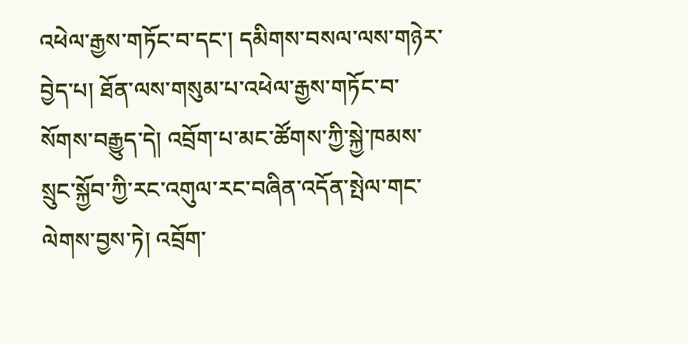འཕེལ་རྒྱས་གཏོང་བ་དང་། དམིགས་བསལ་ལས་གཉེར་བྱེད་པ། ཐོན་ལས་གསུམ་པ་འཕེལ་རྒྱས་གཏོང་བ་སོགས་བརྒྱུད་དེ། འབྲོག་པ་མང་ཚོགས་ཀྱི་སྐྱེ་ཁམས་སྲུང་སྐྱོབ་ཀྱི་རང་འགུལ་རང་བཞིན་འདོན་སྤེལ་གང་ལེགས་བྱས་ཏེ། འབྲོག་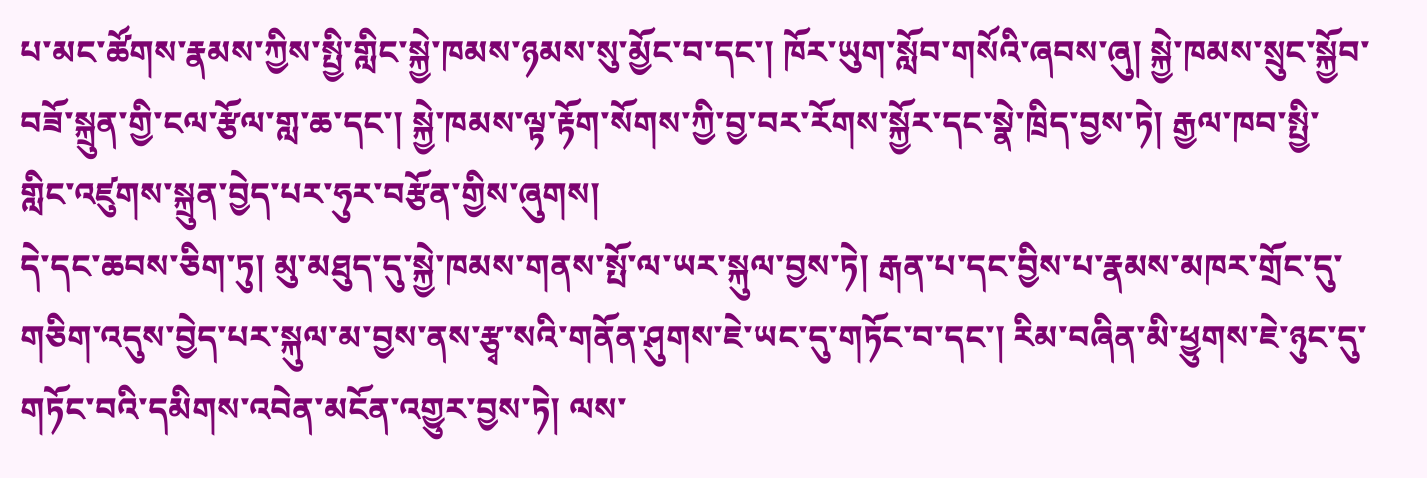པ་མང་ཚོགས་རྣམས་ཀྱིས་སྤྱི་གླིང་སྐྱེ་ཁམས་ཉམས་སུ་མྱོང་བ་དང་། ཁོར་ཡུག་སློབ་གསོའི་ཞབས་ཞུ། སྐྱེ་ཁམས་སྲུང་སྐྱོབ་བཟོ་སྐྲུན་གྱི་ངལ་རྩོལ་གླ་ཆ་དང་། སྐྱེ་ཁམས་ལྟ་རྟོག་སོགས་ཀྱི་བྱ་བར་རོགས་སྐྱོར་དང་སྣེ་ཁྲིད་བྱས་ཏེ། རྒྱལ་ཁབ་སྤྱི་གླིང་འཛུགས་སྐྲུན་བྱེད་པར་ཧུར་བརྩོན་གྱིས་ཞུགས།
དེ་དང་ཆབས་ཅིག་ཏུ། མུ་མཐུད་དུ་སྐྱེ་ཁམས་གནས་སྤོ་ལ་ཡར་སྐུལ་བྱས་ཏེ། རྒན་པ་དང་བྱིས་པ་རྣམས་མཁར་གྲོང་དུ་གཅིག་འདུས་བྱེད་པར་སྐུལ་མ་བྱས་ནས་རྩྭ་སའི་གནོན་ཤུགས་ཇེ་ཡང་དུ་གཏོང་བ་དང་། རིམ་བཞིན་མི་ཕྱུགས་ཇེ་ཉུང་དུ་གཏོང་བའི་དམིགས་འབེན་མངོན་འགྱུར་བྱས་ཏེ། ལས་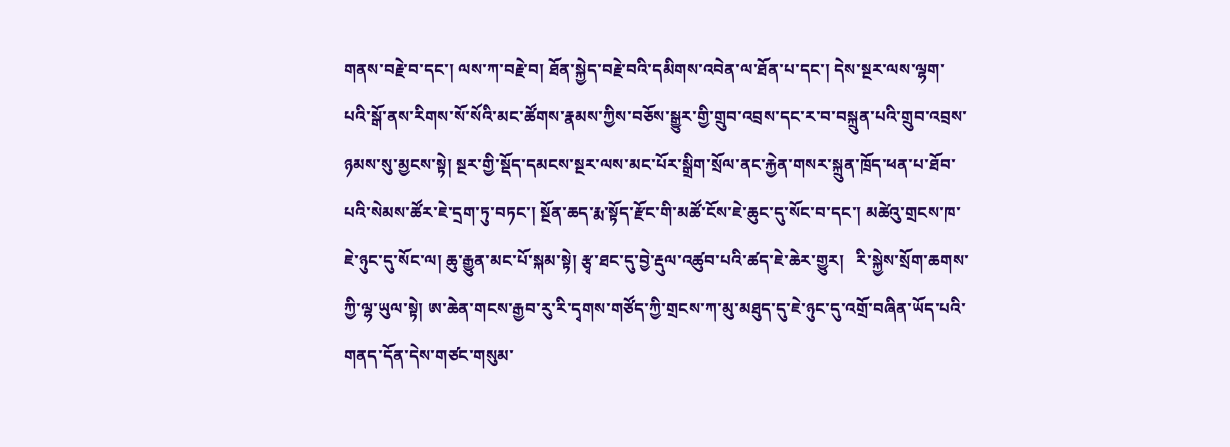གནས་བརྗེ་བ་དང་། ལས་ཀ་བརྗེ་བ། ཐོན་སྐྱེད་བརྗེ་བའི་དམིགས་འབེན་ལ་ཐོན་པ་དང་། དེས་སྔར་ལས་ལྷག་པའི་སྒོ་ནས་རིགས་སོ་སོའི་མང་ཚོགས་རྣམས་ཀྱིས་བཅོས་སྒྱུར་གྱི་གྲུབ་འབྲས་དང་ར་བ་བསྐྲུན་པའི་གྲུབ་འབྲས་ཉམས་སུ་མྱངས་སྟེ། སྔར་གྱི་སྡོད་དམངས་སྔར་ལས་མང་པོར་སྒྲིག་སྲོལ་ནང་རྐྱེན་གསར་སྐྲུན་ཁྲོད་ཕན་པ་ཐོབ་པའི་སེམས་ཚོར་ཇེ་དྲག་ཏུ་བཏང་། སྔོན་ཆད་རྨ་སྟོད་རྫོང་གི་མཚོ་ངོས་ཇེ་ཆུང་དུ་སོང་བ་དང་། མཚེའུ་གྲངས་ཁ་ཇེ་ཉུང་དུ་སོང་ལ། ཆུ་རྒྱུན་མང་པོ་སྐམ་སྟེ། རྩྭ་ཐང་དུ་བྱེ་རྡུལ་འཚུབ་པའི་ཚད་ཇེ་ཆེར་གྱུར།   རི་སྐྱེས་སྲོག་ཆགས་ཀྱི་ལྷ་ཡུལ་སྟེ། ཨ་ཆེན་གངས་རྒྱབ་རུ་རི་དྭགས་གཙོད་ཀྱི་གྲངས་ཀ་མུ་མཐུད་དུ་ཇེ་ཉུང་དུ་འགྲོ་བཞིན་ཡོད་པའི་གནད་དོན་དེས་གཙང་གསུམ་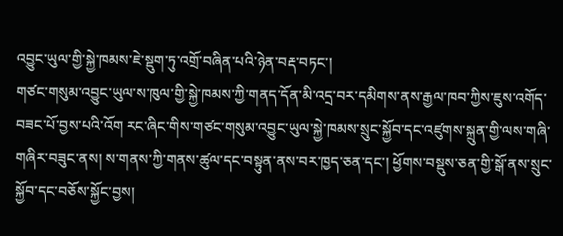འབྱུང་ཡུལ་གྱི་སྐྱེ་ཁམས་ཇེ་སྡུག་ཏུ་འགྲོ་བཞིན་པའི་ཉེན་བརྡ་བཏང་།
གཙང་གསུམ་འབྱུང་ཡུལ་ས་ཁུལ་གྱི་སྐྱེ་ཁམས་ཀྱི་གནད་དོན་མི་འདྲ་བར་དམིགས་ནས་རྒྱལ་ཁབ་ཀྱིས་ཇུས་འགོད་བཟང་པོ་བྱས་པའི་འོག རང་ཞིང་གིས་གཙང་གསུམ་འབྱུང་ཡུལ་སྐྱེ་ཁམས་སྲུང་སྐྱོབ་དང་འཛུགས་སྐྲུན་གྱི་ལས་གཞི་གཞིར་བཟུང་ནས། ས་གནས་ཀྱི་གནས་ཚུལ་དང་བསྟུན་ནས་བར་ཁྱད་ཅན་དང་། ཕྱོགས་བསྡུས་ཅན་གྱི་སྒོ་ནས་སྲུང་སྐྱོབ་དང་བཅོས་སྐྱོང་བྱས།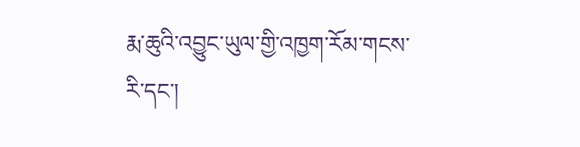རྨ་ཆུའི་འབྱུང་ཡུལ་གྱི་འཁྱག་རོམ་གངས་རི་དང་།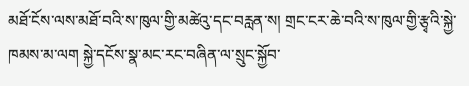མཐོ་ངོས་ལས་མཐོ་བའི་ས་ཁུལ་གྱི་མཚེའུ་དང་བརླན་ས། གྲང་ངར་ཆེ་བའི་ས་ཁུལ་གྱི་རྩྭའི་སྐྱེ་ཁམས་མ་ལག སྐྱེ་དངོས་སྣ་མང་རང་བཞིན་ལ་སྲུང་སྐྱོབ་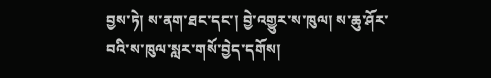བྱས་ཏེ། ས་ནག་ཐང་དང་། བྱེ་འགྱུར་ས་ཁུལ། ས་ཆུ་ཤོར་བའི་ས་ཁུལ་སླར་གསོ་བྱེད་དགོས།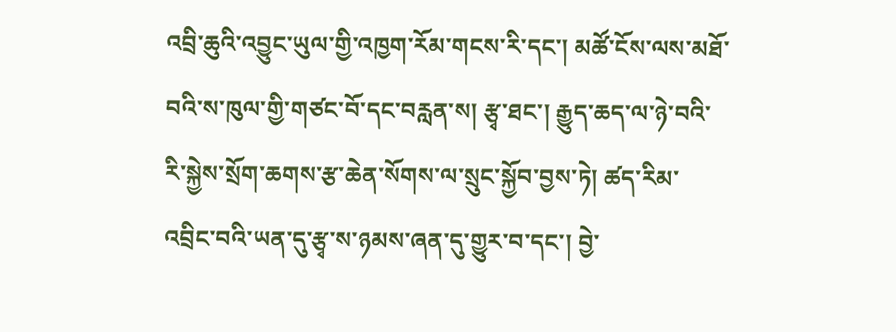འབྲི་ཆུའི་འབྱུང་ཡུལ་གྱི་འཁྱག་རོམ་གངས་རི་དང་། མཚོ་ངོས་ལས་མཐོ་བའི་ས་ཁུལ་གྱི་གཙང་བོ་དང་བརླན་ས། རྩྭ་ཐང་། རྒྱུད་ཆད་ལ་ཉེ་བའི་རི་སྐྱེས་སྲོག་ཆགས་རྩ་ཆེན་སོགས་ལ་སྲུང་སྐྱོབ་བྱས་ཏེ། ཚད་རིམ་འབྲིང་བའི་ཡན་དུ་རྩྭ་ས་ཉམས་ཞན་དུ་གྱུར་བ་དང་། བྱེ་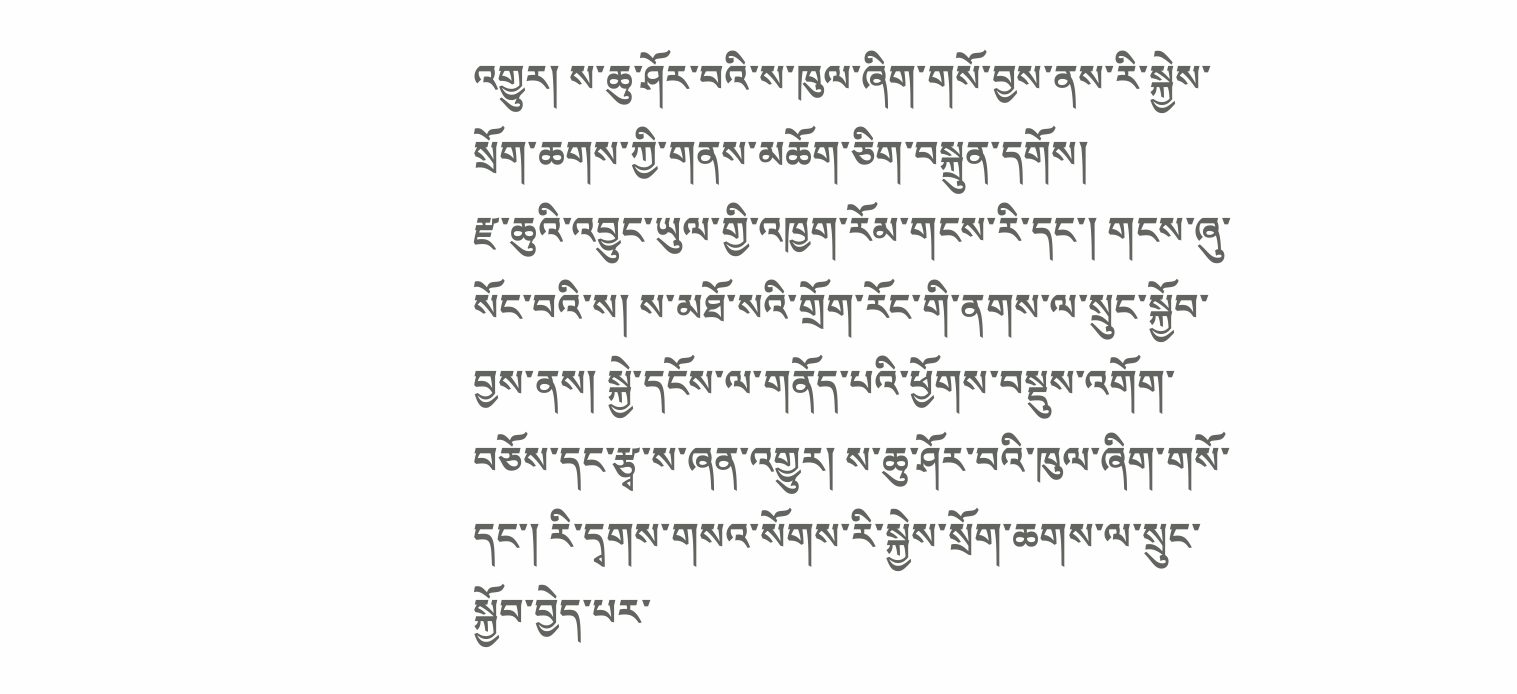འགྱུར། ས་ཆུ་ཤོར་བའི་ས་ཁུལ་ཞིག་གསོ་བྱས་ནས་རི་སྐྱེས་སྲོག་ཆགས་ཀྱི་གནས་མཆོག་ཅིག་བསྐྲུན་དགོས།
རྫ་ཆུའི་འབྱུང་ཡུལ་གྱི་འཁྱག་རོམ་གངས་རི་དང་། གངས་ཞུ་སོང་བའི་ས། ས་མཐོ་སའི་གྲོག་རོང་གི་ནགས་ལ་སྲུང་སྐྱོབ་བྱས་ནས། སྐྱེ་དངོས་ལ་གནོད་པའི་ཕྱོགས་བསྡུས་འགོག་བཅོས་དང་རྩྭ་ས་ཞན་འགྱུར། ས་ཆུ་ཤོར་བའི་ཁུལ་ཞིག་གསོ་དང་། རི་དྭགས་གསའ་སོགས་རི་སྐྱེས་སྲོག་ཆགས་ལ་སྲུང་སྐྱོབ་བྱེད་པར་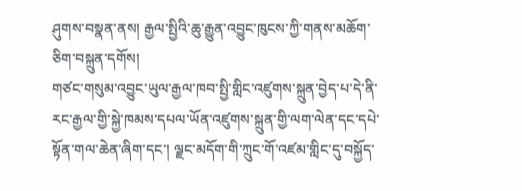ཤུགས་བསྣན་ནས། རྒྱལ་སྤྱིའི་ཆུ་རྒྱུན་འབྱུང་ཁུངས་ཀྱི་གནས་མཆོག་ཅིག་བསྐྲུན་དགོས།
གཙང་གསུམ་འབྱུང་ཡུལ་རྒྱལ་ཁབ་སྤྱི་གླིང་འཛུགས་སྐྲུན་བྱེད་པ་དེ་ནི་རང་རྒྱལ་གྱི་སྐྱེ་ཁམས་དཔལ་ཡོན་འཛུགས་སྐྲུན་གྱི་ལག་ལེན་དང་དཔེ་སྟོན་གལ་ཆེན་ཞིག་དང་། ལྗང་མདོག་གི་ཀྲུང་གོ་འཛམ་གླིང་དུ་བསྐྱོད་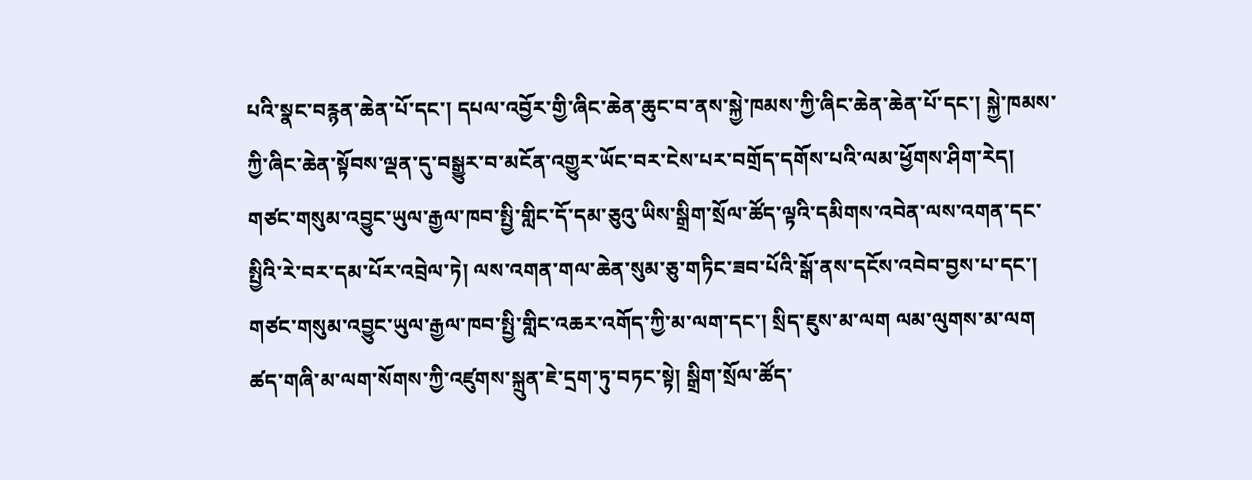པའི་སྣང་བརྙན་ཆེན་པོ་དང་། དཔལ་འབྱོར་གྱི་ཞིང་ཆེན་ཆུང་བ་ནས་སྐྱེ་ཁམས་ཀྱི་ཞིང་ཆེན་ཆེན་པོ་དང་། སྐྱེ་ཁམས་ཀྱི་ཞིང་ཆེན་སྟོབས་ལྡན་དུ་བསྒྱུར་བ་མངོན་འགྱུར་ཡོང་བར་ངེས་པར་བགྲོད་དགོས་པའི་ལམ་ཕྱོགས་ཤིག་རེད།
གཙང་གསུམ་འབྱུང་ཡུལ་རྒྱལ་ཁབ་སྤྱི་གླིང་དོ་དམ་ཅུའུ་ཡིས་སྒྲིག་སྲོལ་ཚོད་ལྟའི་དམིགས་འབེན་ལས་འགན་དང་སྤྱིའི་རེ་བར་དམ་པོར་འབྲེལ་ཏེ། ལས་འགན་གལ་ཆེན་སུམ་ཅུ་གཏིང་ཟབ་པོའི་སྒོ་ནས་དངོས་འབེབ་བྱས་པ་དང་། གཙང་གསུམ་འབྱུང་ཡུལ་རྒྱལ་ཁབ་སྤྱི་གླིང་འཆར་འགོད་ཀྱི་མ་ལག་དང་། སྲིད་ཇུས་མ་ལག ལམ་ལུགས་མ་ལག ཚད་གཞི་མ་ལག་སོགས་ཀྱི་འཛུགས་སྐྲུན་ཇེ་དྲག་ཏུ་བཏང་སྟེ། སྒྲིག་སྲོལ་ཚོད་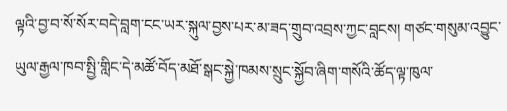ལྟའི་བྱ་བ་སོ་སོར་བདེ་བླག་ངང་ཡར་སྐུལ་བྱས་པར་མ་ཟད་གྲུབ་འབྲས་ཀྱང་བླངས། གཙང་གསུམ་འབྱུང་ཡུལ་རྒྱལ་ཁབ་སྤྱི་གླིང་དེ་མཚོ་བོད་མཐོ་སྒང་སྐྱེ་ཁམས་སྲུང་སྐྱོབ་ཞིག་གསོའི་ཚོད་ལྟ་ཁུལ་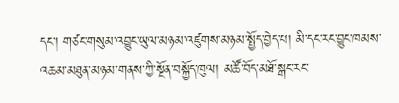དང་། གཙང་གསུམ་འབྱུང་ཡུལ་མཉམ་འཛུགས་མཉམ་སྤྱོད་བྱེད་པ། མི་དང་རང་བྱུང་ཁམས་འཆམ་མཐུན་མཉམ་གནས་ཀྱི་སྔོན་བསྐྱོད་ཁུལ། མཚོ་བོད་མཐོ་སྒང་རང་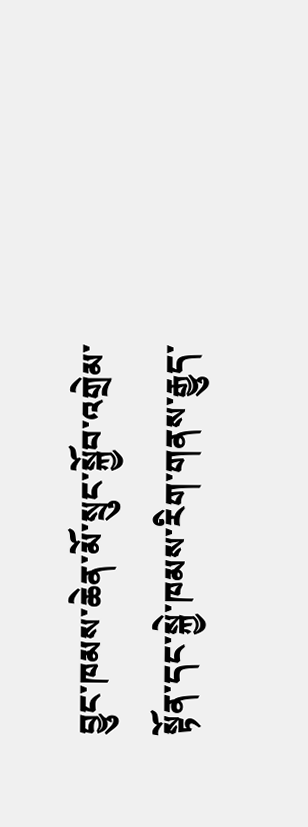བྱུང་ཁམས་ཆེན་མོ་སྲུང་སྐྱོབ་འགྲེམ་སྟོན་དང་སྐྱེ་ཁམས་རིག་གནས་རྒྱུད་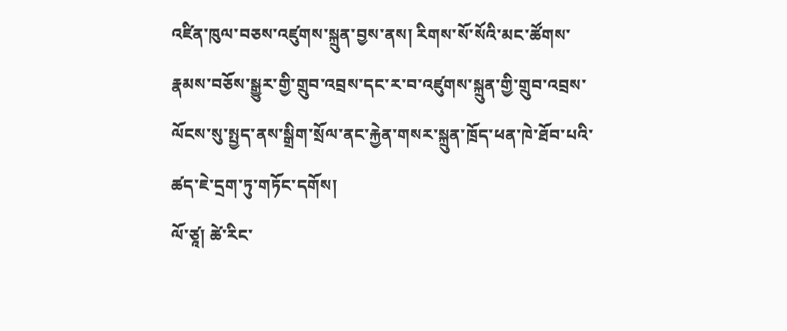འཛིན་ཁུལ་བཅས་འཛུགས་སྐྲུན་བྱས་ནས། རིགས་སོ་སོའི་མང་ཚོགས་རྣམས་བཅོས་སྒྱུར་གྱི་གྲུབ་འབྲས་དང་ར་བ་འཛུགས་སྐྲུན་གྱི་གྲུབ་འབྲས་ལོངས་སུ་སྤྱད་ནས་སྒྲིག་སྲོལ་ནང་རྐྱེན་གསར་སྐྲུན་ཁྲོད་ཕན་ཁེ་ཐོབ་པའི་ཚད་ཇེ་དྲག་ཏུ་གཏོང་དགོས།
ལོ་ཙཱ། ཚེ་རིང་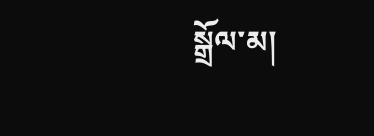སྒྲོལ་མ།